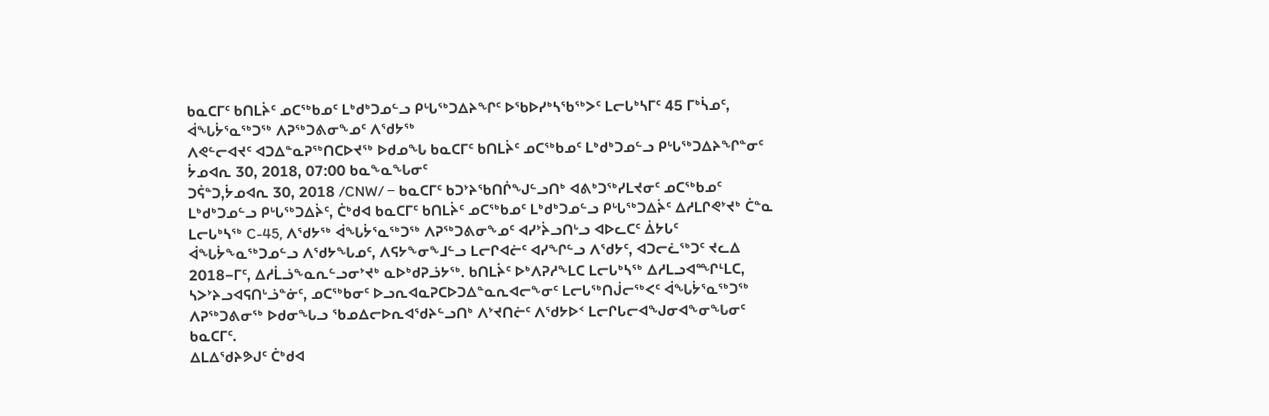ᑲᓇᑕᒥᑦ ᑲᑎᒪᔩᑦ ᓄᑕᖅᑲᓄᑦ ᒪᒃᑯᒃᑐᓄᓪᓗ ᑭᒡᒐᖅᑐᐃᔨᖏᑦ ᐅᖃᐅᓯᒃᓴᖃᖅᐳᑦ ᒪᓕᒐᒃᓴᒥᑦ 45 ᒥᒃᓵᓄᑦ, ᐋᖓᔮᕐᓇᖅᑐᖅ ᐱᕈᖅᑐᕕᓂᖕᓄᑦ ᐱᖁᔭᖅ
ᐱᕙᓪᓕᐊᔪᑦ ᐊᑐᐃᓐᓇᕈᖅᑎᑕᐅᔪᖅ ᐅᑯᓄᖓ ᑲᓇᑕᒥᑦ ᑲᑎᒪᔩᑦ ᓄᑕᖅᑲᓄᑦ ᒪᒃᑯᒃᑐᓄᓪᓗ ᑭᒡᒐᖅᑐᐃᔨᖏᓐᓂᑦ ᔮᓄᐊᕆ 30, 2018, 07:00 ᑲᓇᖕᓇᖓᓂᑦ
ᑐᕌᓐᑐ,ᔮᓄᐊᕆ 30, 2018 /CNW/ − ᑲᓇᑕᒥᑦ ᑲᑐᔾᔨᖃᑎᒌᖑᓪᓗᑎᒃ ᐊᕕᒃᑐᖅᓯᒪᔪᓂᑦ ᓄᑕᖅᑲᓄᑦ ᒪᒃᑯᒃᑐᓄᓪᓗ ᑭᒡᒐᖅᑐᐃᔩᑦ, ᑖᒃᑯᐊ ᑲᓇᑕᒥᑦ ᑲᑎᒪᔩᑦ ᓄᑕᖅᑲᓄᑦ ᒪᒃᑯᒃᑐᓄᓪᓗ ᑭᒡᒐᖅᑐᐃᔩᑦ ᐃᓱᒪᒋᕙᔾᔪᒃ ᑖᓐᓇ ᒪᓕᒐᒃᓴᖅ C-45, ᐱᖁᔭᖅ ᐋᖓᔮᕐᓇᖅᑐᖅ ᐱᕈᖅᑐᕕᓂᖕᓄᑦ ᐊᓯᔾᔩᓗᑎᒡᓗ ᐊᐅᓚᑕᑦ ᐄᔭᒐᑦ ᐋᖓᔮᖕᓇᖅᑐᓄᓪᓗ ᐱᖁᔭᖓᓄᑦ, ᐱᕋᔭᖕᓂᖕᒧᓪᓗ ᒪᓕᒋᐊᓖᑦ ᐊᓯᖏᓪᓗ ᐱᖁᔭᑦ, ᐊᑐᓕᓛᖅᑐᑦ ᔪᓚᐃ 2018−ᒥᑦ, ᐃᓱᒫᓘᖕᓇᕆᓪᓗᓂᔾᔪᒃ ᓇᐅᒃᑯᕈᓘᔭᖅ. ᑲᑎᒪᔩᑦ ᐅᒃᐱᕈᓱᖕᒪᑕ ᒪᓕᒐᒃᓴᖅ ᐃᓱᒪᓗᐊᙱᒻᒪᑕ, ᓴᐳᔾᔨᓗᐊᕋᑎᒡᓘᓐᓃᑦ, ᓄᑕᖅᑲᓂᑦ ᐅᓗᕆᐊᓇᕈᑕᐅᑐᐃᓐᓇᕆᐊᓕᖕᓂᑦ ᒪᓕᒐᖅᑎᒎᓕᖅᐸᑦ ᐋᖓᔮᕐᓇᖅᑐᖅ ᐱᕈᖅᑐᕕᓂᖅ ᐅᑯᓂᖓᓗ ᖃᓄᐃᓕᐅᕆᐊᖁᔨᓪᓗᑎᒃ ᐱᔾᔪᑎᓖᑦ ᐱᖁᔭᐅᑉ ᒪᓕᒋᒐᓕᐊᖑᓂᐊᖕᓂᖓᓂᑦ ᑲᓇᑕᒥᑦ.
ᐃᒪᐃᖁᔨᕗᒍᑦ ᑖᒃᑯᐊ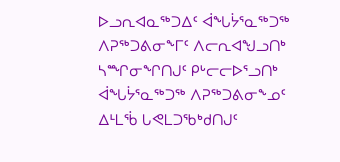ᐅᓗᕆᐊᓇᖅᑐᐃᑦ ᐋᖓᔮᕐᓇᖅᑐᖅ ᐱᕈᖅᑐᕕᓂᖕᒥᑦ ᐱᓕᕆᐊᖑᓗᑎᒃ ᓴᙱᓂᖏᑎᒍᑦ ᑭᒡᓕᓕᐅᕐᓗᑎᒃ ᐋᖓᔮᕐᓇᖅᑐᖅ ᐱᕈᖅᑐᕕᓂᖕᓄᑦ ᐃᒻᒪᖄ ᒐᕙᒪᑐᖃᒃᑯᑎᒍᑦ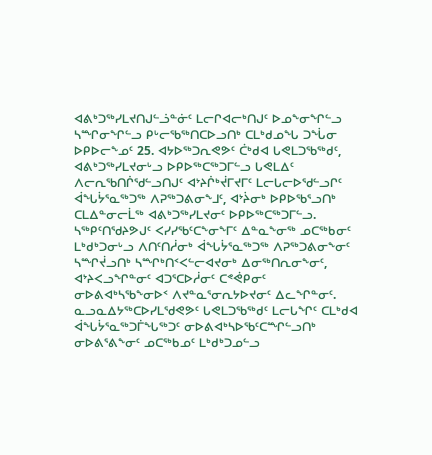ᐊᕕᒃᑐᖅᓯᒪᔪᑎᒍᓪᓘᓐᓃᑦ ᒪᓕᒋᐊᓕᒃᑎᒍᑦ ᐅᓄᖕᓂᖏᓪᓗ ᓴᙱᓂᖏᓪᓗ ᑭᒡᓕᖃᖅᑎᑕᐅᓗᑎᒃ ᑕᒪᒃᑯᓄᖓ ᑐᖔᓂ ᐅᑭᐅᓕᖕᓄᑦ 25. ᐊᔭᐅᖅᑐᕆᕙᕗᑦ ᑖᒃᑯᐊ ᒐᕙᒪᑐᖃᖅᑯᑦ, ᐊᕕᒃᑐᖅᓯᒪᔪᓂᒡᓗ ᐅᑭᐅᖅᑕᖅᑐᒥᓪᓗ ᒐᕙᒪᐃᑦ ᐱᓕᕆᖃᑎᒌᖁᓪᓗᑎᒍᑦ ᐊᔾᔨᒌᒃᔫᒥᔪᒥᑦ ᒪᓕᒐᓕᐅᖁᓪᓗᒋᑦ ᐋᖓᔮᕐᓇᖅᑐᖅ ᐱᕈᖅᑐᕕᓂᖕᒧᑦ, ᐊᔾᔩᓂᒃ ᐅᑭᐅᖃᕐᓗᑎᒃ ᑕᒪᐃᓐᓂᓕᒫᖅ ᐊᕕᒃᑐᖅᓯᒪᔪᓂᑦ ᐅᑭᐅᖅᑕᖅᑐᒥᓪᓗ.
ᓴᖅᑭᑦᑎᖁᔨᕗᒍᑦ ᐸᓯᓯᖃᑦᑕᖕᓂᖕᒥᑦ ᐃᓐᓇᖕᓂᖅ ᓄᑕᖅᑲᓂᑦ ᒪᒃᑯᒃᑐᓂᒡᓗ ᐱᑎᑦᑎᓲᓂᒃ ᐋᖓᔮᕐᓇᖅᑐᖅ ᐱᕈᖅᑐᕕᓂᖕᓂᑦ ᓴᙱᔫᓗᑎᒃ ᓴᙱᒃᑎᑉᐸᓪᓕᐊᔪᓂᒃ ᐃᓂᖅᑎᕆᓂᖕᓂᑦ, ᐊᔾᔨᐸᓗᖏᓐᓂᑦ ᐊᑐᕐᑕᐅᓲᓂᑦ ᑕᕝᕚᑭᓂᑦ ᓂᐅᕕᐊᒃᓴᖃᖕᓂᐅᑉ ᐱᔪᓐᓇᕐᓂᕆᔭᐅᔪᓂᑦ ᐃᓚᖏᓐᓂᑦ.
ᓇᓗᓇᐃᔭᖅᑕᐅᓯᒪᖁᕙᕗᑦ ᒐᕙᒪᑐᖃᖅᑯᑦ ᒪᓕᒐᖏᑦ ᑕᒪᒃᑯᐊ ᐋᖓᔮᕐᓇᖅᑐᒦᖓᖅᑐᑦ ᓂᐅᕕᐊᒃᓴᐅᖃᑦᑕᙱᓪᓗᑎᒃ ᓂᐅᕕᕐᕕᖕᓂᑦ ᓄᑕᖅᑲᓄᑦ ᒪᒃᑯᒃᑐᓄᓪᓗ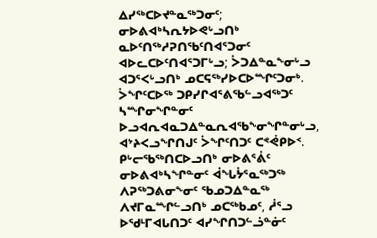ᐃᓯᖅᑕᐅᔪᓐᓇᖅᑐᓂᑦ; ᓂᐅᕕᐊᒃᓴᕆᔭᐅᕙᒡᓗᑎᒃ ᓇᐅᑦᑎᖅᓱᕈᑎᖃᑦᑎᐊᕐᑐᓂᑦ ᐊᐅᓚᑕᐅᑦᑎᐊᕐᑐᒥᒡᓗ; ᐴᑐᐃᓐᓇᖕᓂᒡᓗ ᐊᑐᕐᐸᒡᓗᑎᒃ ᓄᑕᕋᖅᓯᐅᑕᐅᙱᑦᑐᓂᒃ. ᐴᖏᑦᑕᐅᖅ ᑐᑭᓯᒋᐊᕐᕕᖃᓪᓗᐊᖅᑐᑦ ᓴᙱᓂᖏᓐᓂᑦ ᐅᓗᐊᕆᐊᓇᑐᐃᓐᓇᕆᐊᖃᖕᓂᖏᓐᓂᒡᓗ, ᐊᔾᔨᐸᓗᖏᑎᒍᑦ ᐴᖏᑦᑎᑐᑦ ᑕᕝᕚᑭᐅᑉ.
ᑭᒡᓕᖃᖅᑎᑕᐅᓗᑎᒃ ᓂᐅᕕᕐᕖᑦ ᓂᐅᕕᐊᒃᓴᖏᓐᓂᑦ ᐋᖓᔮᕐᓇᖅᑐᖅ ᐱᕈᖅᑐᕕᓂᖕᓂᑦ ᖃᓄᑐᐃᓐᓇᖅ ᐱᔪᒥᓇᙱᓪᓗᑎᒃ ᓄᑕᖅᑲᓄᑦ, ᓲᕐᓗ ᐅᖁᒻᒥᐊᒐᑎᑐᑦ ᐊᓯᖏᑎᑐᓪᓘᓐᓃᑦ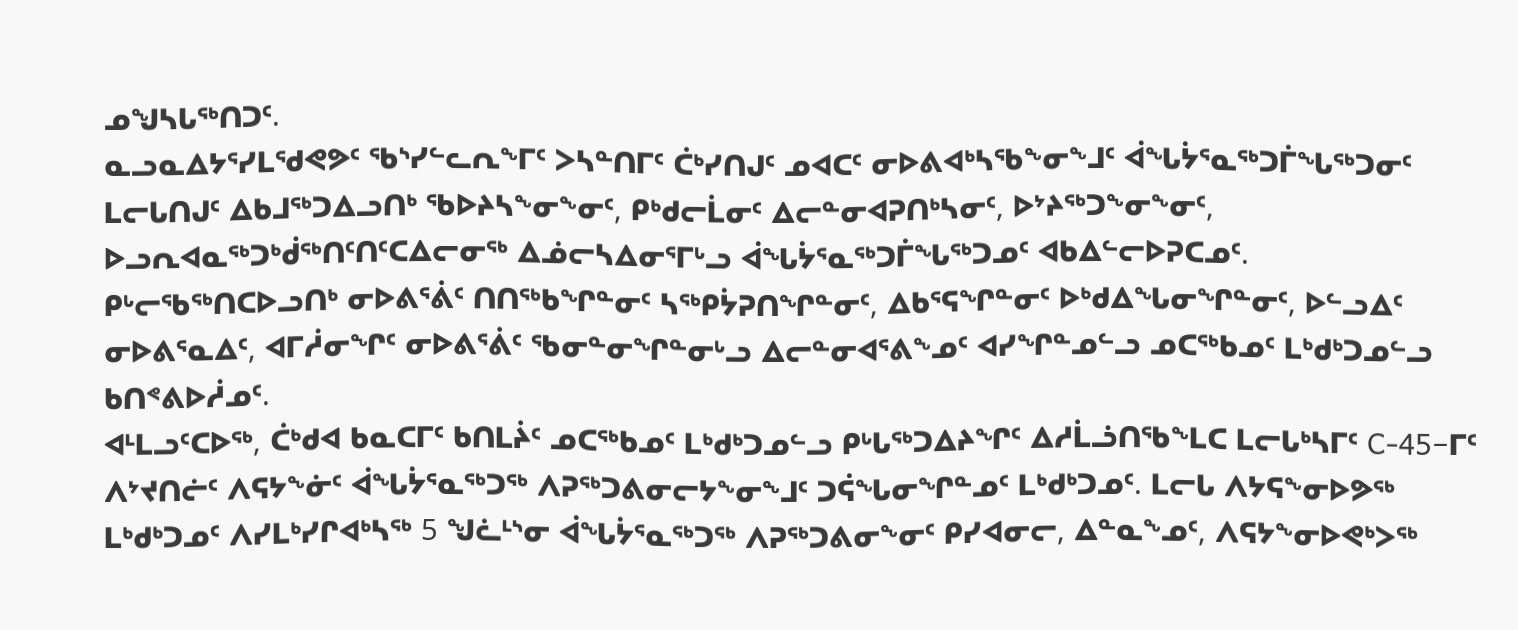ᓄᖑᓴᒐᖅᑎᑐᑦ.
ᓇᓗᓇᐃᔭᕐᓯᒪᖁᕙᕗᑦ ᖃᔅᓯᓪᓚᕆᖕᒥᑦ ᐳᓴᓐᑎᒥᑦ ᑖᒃᓯᑎᒍᑦ ᓄᐊᑕᑦ ᓂᐅᕕᐊᒃᓴᖃᖕᓂᖕᒧᑦ ᐋᖓᔮᕐᓇᖅᑐᒦᖓᖅᑐᓂᑦ ᒪᓕᒐᑎᒍᑦ ᐃᑲᒧᖅᑐᐃᓗᑎᒃ ᖃᐅᔨᓴᖕᓂᖕᓂᑦ, ᑭᒃᑯᓕᒫᓂᑦ ᐃᓕᓐᓂᐊᕈᑎᒃᓴᓂᑦ, ᐅᔾᔨᖅᑐᖕᓂᖕᓂᑦ, ᐅᓗᕆᐊᓇᖅᑐᒃᑰᖅᑎᑦᑎᑦᑕᐃᓕᓂᖅ ᐃᓅᓕᓴᐃᓂᕐᒥᒡᓗ ᐋᖓᔮᕐᓇᖅᑐᒦᖓᖅᑐᓄᑦ ᐊᑲᐃᓪᓕᐅᕈᑕᓄᑦ.
ᑭᒡᓕᖃᖅᑎᑕᐅᓗᑎᒃ ᓂᐅᕕᕐᕖᑦ ᑎᑎᖅᑲᖏᓐᓂᑦ ᓴᖅᑭᔮᕈᑎᖏᓐᓂᑦ, ᐃᑲᕐᕋᖏᓐᓂᑦ ᐅᒃᑯᐃᖓᓂᖏᓐᓂᑦ, ᐅᓪᓗᐃᑦ ᓂᐅᕕᕐᓇᐃᑦ, ᐊᒥᓲᓂᖏᑦ ᓂᐅᕕᕐᕖᑦ ᖃᓂᓐᓂᖏᓐᓂᒡᓗ ᐃᓕᓐᓂᐊᕐᕕᖕᓄᑦ ᐊᓯᖏᓐᓄᓪᓗ ᓄᑕᖅᑲᓄᑦ ᒪᒃᑯᒃᑐᓄᓪᓗ ᑲᑎᕝᕕᐅᓲᓄᑦ.
ᐊᒻᒪᓗᑦᑕᐅᖅ, ᑖᒃᑯᐊ ᑲᓇᑕᒥᑦ ᑲᑎᒪᔩᑦ ᓄᑕᖅᑲᓄᑦ ᒪᒃᑯᒃᑐᓄᓪᓗ ᑭᒡᒐᖅᑐᐃᔨᖏᑦ ᐃᓱᒫᓘᑎᖃᖕᒪᑕ ᒪᓕᒐᒃᓴᒥᑦ C-45−ᒥᑦ ᐱᔾᔪᑎᓖᑦ ᐱᕋᔭᖕᓃᑦ ᐋᖓᔮᕐᓇᖅᑐᖅ ᐱᕈᖅᑐᕕᓂᓕᔭᖕᓂᖕᒧᑦ ᑐᕌᖓᓂᖏᓐᓄᑦ ᒪᒃᑯᒃᑐᓄᑦ. ᒪᓕᒐ ᐱᔭᕋᖕᓂᐅᕗᖅ ᒪᒃᑯᒃᑐᓄᑦ ᐱᓯᒪᒃᓯᒋᐊᒃᓴᖅ 5 ᖑᓛᒻᔅᓂ ᐋᖓᔮᕐᓇᖅᑐᖅ ᐱᕈᖅᑐᕕᓂᖕᓂᑦ ᑭᓯᐊᓂᓕ, ᐃᓐᓇᖕᓄᑦ, ᐱᕋᔭᖕᓂᐅᕙᒃᐳᖅ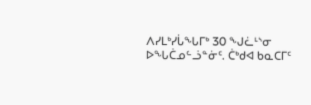ᐱᓯᒪᒃᓯᒑᖓᒥᒃ 30 ᖑᓛᒻᔅᓂ ᐅᖓᑖᓄᓪᓘᓐᓃᑦ. ᑖᒃᑯᐊ ᑲᓇᑕᒥᑦ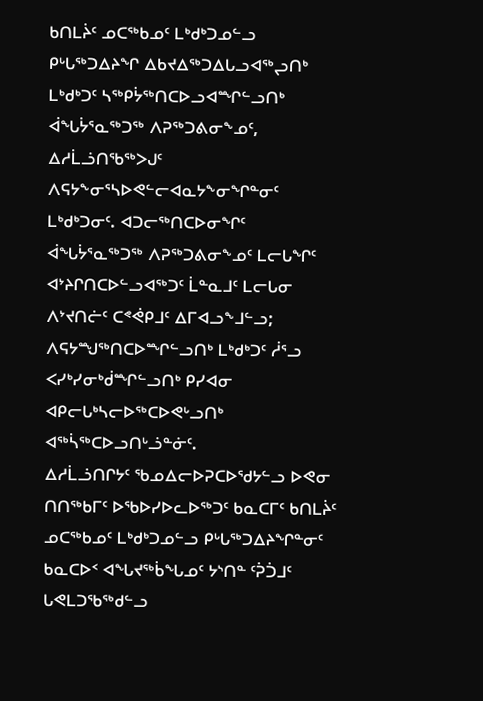ᑲᑎᒪᔩᑦ ᓄᑕᖅᑲᓄᑦ ᒪᒃᑯᒃᑐᓄᓪᓗ ᑭᒡᒐᖅᑐᐃᔨᖏ ᐃᑲᔪᐃᖅᑐᐃᒐᓗᐊᖅᖢᑎᒃ ᒪᒃᑯᒃᑐᑦ ᓴᖅᑭᔮᖅᑎᑕᐅᓗᐊᙱᓪᓗᑎᒃ ᐋᖓᔮᕐᓇᖅᑐᖅ ᐱᕈᖅᑐᕕᓂᖕᓄᑦ, ᐃᓱᒫᓘᑎᖃᖅᐳᒍᑦ ᐱᕋᔭᖕᓂᕐᓴᐅᕙᓪᓕᐊᓇᔭᖕᓂᖏᓐᓂᑦ ᒪᒃᑯᒃᑐᓂᑦ. ᐊᑐᓕᖅᑎᑕᐅᓂᖏᑦ ᐋᖓᔮᕐᓇᖅᑐᖅ ᐱᕈᖅᑐᕕᓂᖕᓄᑦ ᒪᓕᒐᖏᑦ ᐊᔾᔨᒋᑎᑕᐅᓪᓗᐊᖅᑐᑦ ᒫᓐᓇᒧᑦ ᒪᓕᒐᓂ ᐱᔾᔪᑎᓖᑦ ᑕᕝᕚᑭᒧᑦ ᐃᒥᐊᓗᖕᒧᓪᓗ; ᐱᕋᔭᙳᖅᑎᑕᐅᙱᓪᓗᑎᒃ ᒪᒃᑯᒃᑐᑦ ᓲᕐᓗ ᐸᓯᒃᓯᓂᒃᑰᙱᓪᓗᑎᒃ ᑭᓯᐊᓂ ᐊᑭᓕᒐᒃᓴᓕᐅᖅᑕᐅᕙᒡᓗᑎᒃ ᐊᖅᓵᖅᑕᐅᓗᑎᒡᓘᓐᓃᑦ.
ᐃᓱᒫᓘᑎᒋᔭᑦ ᖃᓄᐃᓕᐅᕈᑕᐅᖁᔭᓪᓗ ᐅᕙᓂ ᑎᑎᖅᑲᒥᑦ ᐅᖃᐅᓯᐅᓚᐅᖅᑐᑦ ᑲᓇᑕᒥᑦ ᑲᑎᒪᔩᑦ ᓄᑕᖅᑲᓄᑦ ᒪᒃᑯᒃᑐᓄᓪᓗ ᑭᒡᒐᖅᑐᐃᔨᖏᓐᓂᑦ ᑲᓇᑕᐅᑉ ᐊᖓᔪᖅᑳᖓᓄᑦ ᔭᔅᑎᓐ ᑦᕉᑑᒧᑦ ᒐᕙᒪᑐᖃᖅᑯᓪᓗ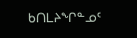ᑲᑎᒪᔨᖏᓐᓄᑦ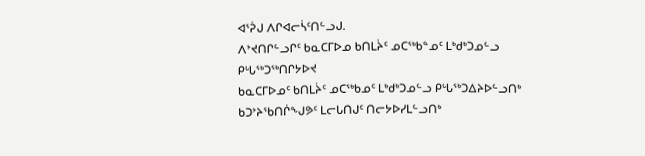ᐊᕐᕉᒍ ᐱᒋᐊᓕᓵᑦᑎᓪᓗᒍ.
ᐱᔾᔪᑎᒋᓪᓗᒋᑦ ᑲᓇᑕᒥᐅᓄ ᑲᑎᒪᔩᑦ ᓄᑕᖅᑲᓐᓄᑦ ᒪᒃᑯᒃᑐᓄᓪᓗ ᑭᒡᒐᖅᑐᖅᑎᒋᔭᐅᔪ
ᑲᓇᑕᒥᐅᓄᑦ ᑲᑎᒪᔩᑦ ᓄᑕᖅᑲᓄᑦ ᒪᒃᑯᒃᑐᓄᓪᓗ ᑭᒡᒐᖅᑐᐃᔨᐅᓪᓗᑎᒃ ᑲᑐᔾᔨᖃᑎᒌᖑᕗᑦ ᒪᓕᒐᑎᒍᑦ ᑎᓕᔭᐅᓯᒪᓪᓗᑎᒃ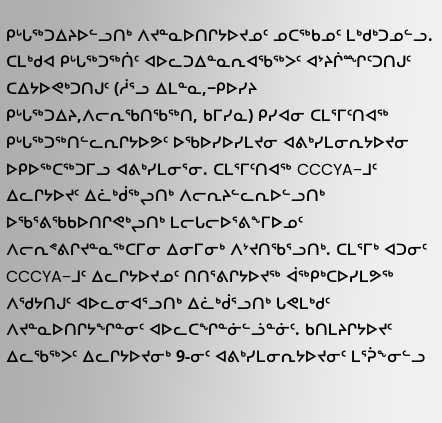ᑭᒡᒐᖅᑐᐃᔨᐅᓪᓗᑎᒃ ᐱᔪᓐᓇᐅᑎᒋᔭᐅᔪᓄᑦ ᓄᑕᖅᑲᓄᑦ ᒪᒃᑯᒃᑐᓄᓪᓗ. ᑕᒪᒃᑯᐊ ᑭᒡᒐᖅᑐᖅᑏᑦ ᐊᐅᓚᑐᐃᓐᓇᕆᐊᖃᖅᐳᑦ ᐊᔾᔨᒌᙱᑦᑐᑎᒍᑦ ᑕᐃᔭᐅᕙᒃᑐᑎᒍᑦ (ᓲᕐᓗ ᐃᒪᓐᓇ,−ᑭᐅᓯᔨ ᑭᒡᒐᖅᑐᐃᔨ,ᐱᓕᕆᖃᑎᖃᖅᑎ, ᑲᒥᓯᓇ) ᑭᓯᐊᓂ ᑕᒪᕐᒥᑦᑎᐊᖅ ᑭᒡᒐᖅᑐᖅᑎᓪᓚᕆᒋᔭᐅᕗᑦ ᐅᖃᐅᓯᐅᓯᒪᔪᓂ ᐊᕕᒃᓯᒪᓂᕆᔭᐅᔪᓂ ᐅᑭᐅᖅᑕᖅᑐᒥᓗ ᐊᕕᒃᓯᒪᓂᕐᓂ. ᑕᒪᕐᒥᑦᑎᐊᖅ CCCYA−ᒧᑦ ᐃᓚᒋᔭᐅᔪᑦ ᐃᓛᒃᑰᖅᖢᑎᒃ ᐱᓕᕆᔨᓪᓚᕆᐅᓪᓗᑎᒃ ᐅᖃᕐᕕᖃᑲᐅᑎᒋᕙᒃᖢᑎᒃ ᒪᓕᒐᓕᐅᕐᕕᖕᒥᐅᓄᑦ ᐱᓕᕆᕝᕕᒋᔪᓐᓇᖅᑕᒥᓂ ᐃᓂᒥᓂᒃ ᐱᔾᔪᑎᖃᕐᓗᑎᒃ. ᑕᒪᕐᒥᒃ ᐊᑐᓂᑦ CCCYA−ᒧᑦ ᐃᓚᒋᔭᐅᔪᓄᑦ ᑎᑎᕐᕕᒋᔭᐅᔪᖅ ᐋᖅᑭᒃᑕᐅᓯᒪᕗᖅ ᐱᖁᔭᑎᒍᑦ ᐊᐅᓚᓂᐊᕐᓗᑎᒃ ᐃᓛᒃᑰᕐᓗᑎᒃ ᒐᕙᒪᒃᑯᑦ ᐱᔪᓐᓇᐅᑎᒋᔭᖏᓐᓂᑦ ᐊᐅᓚᑕᖏᓐᓃᓪᓘᓐᓃᑦ. ᑲᑎᒪᔨᒋᔭᐅᔪᑦ ᐃᓚᖃᖅᐳᑦ ᐃᓚᒋᔭᐅᔪᓂᒃ 9-ᓂᑦ ᐊᕕᒃᓯᒪᓂᕆᔭᐅᔪᓂᑦ ᒪᕐᕉᖕᓂᓪᓗ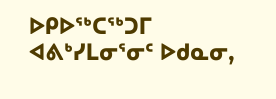ᐅᑭᐅᖅᑕᖅᑐᒥ ᐊᕕᒃᓯᒪᓂᕐᓂᑦ ᐅᑯᓇᓂ,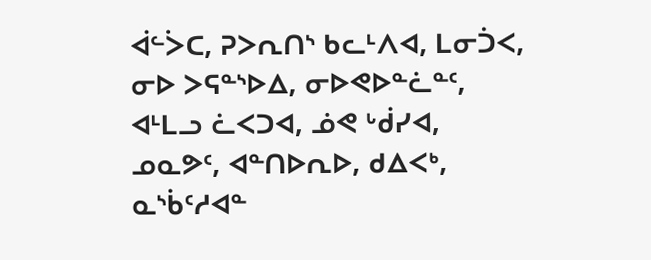ᐋᓪᐴᑕ, ᕈᐳᕆᑎᔅ ᑲᓚᒻᐱᐊ, ᒪᓂᑑᐸ, ᓂᐅ ᐳᕋᓐᔅᐅᐃ, ᓂᐅᕙᐅᓐᓛᓐᑦ, ᐊᒻᒪᓗ ᓛᐸᑐᐊ, ᓅᕙ ᒡᑰᓯᐊ, ᓄᓇᕗᑦ, ᐊᓐᑎᐅᕆᐅ, ᑯᐃᐸᒃ, ᓇᔅᑳᑦᓱᐊᓐ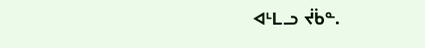ᐊᒻᒪᓗ ᔫᑳᓐ.